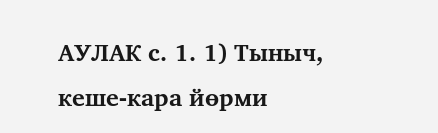АУЛАК с. 1. 1) Тыныч, кеше-кара йөрми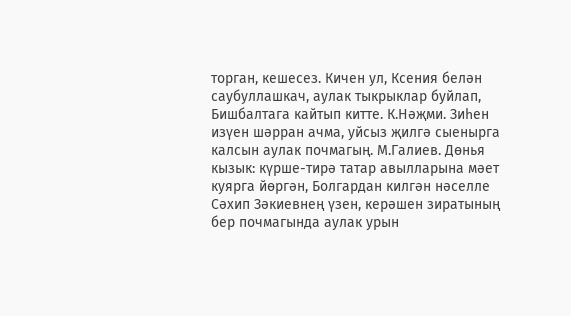торган, кешесез. Кичен ул, Ксения белән саубуллашкач, аулак тыкрыклар буйлап, Бишбалтага кайтып китте. К.Нәҗми. Зиһен изүен шәрран ачма, уйсыз җилгә сыенырга калсын аулак почмагың. М.Галиев. Дөнья кызык: күрше-тирә татар авылларына мәет куярга йөргән, Болгардан килгән нәселле Сәхип Зәкиевнең үзен, керәшен зиратының бер почмагында аулак урын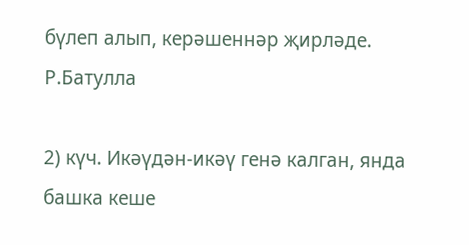бүлеп алып, керәшеннәр җирләде. Р.Батулла

2) күч. Икәүдән-икәү генә калган, янда башка кеше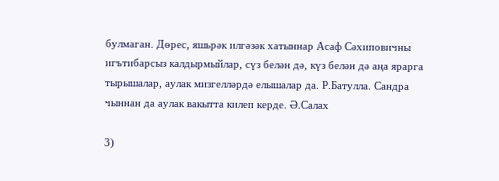булмаган. Дөрес, яшьрәк илгәзәк хатыннар Асаф Сәхиповичны игътибарсыз калдырмыйлар, сүз белән дә, күз белән дә аңа ярарга тырышалар, аулак мизгелләрдә елышалар да. Р.Батулла. Сандра чыннан да аулак вакытта килеп керде. Ә.Салах

3)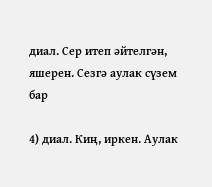диал. Сер итеп әйтелгән, яшерен. Сезгә аулак сүзем бар

4) диал. Киң, иркен. Аулак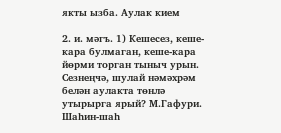якты ызба. Аулак кием

2. и. мәгъ. 1) Кешесез, кеше-кара булмаган, кеше-кара йөрми торган тыныч урын. Сезнеңчә, шулай нәмәхрәм белән аулакта төнлә утырырга ярый? М.Гафури. Шаһин-шаһ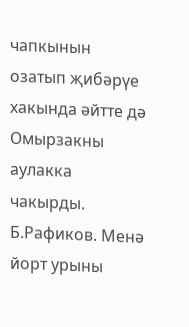чапкынын озатып җибәрүе хакында әйтте дә Омырзакны аулакка чакырды. Б.Рафиков. Менә йорт урыны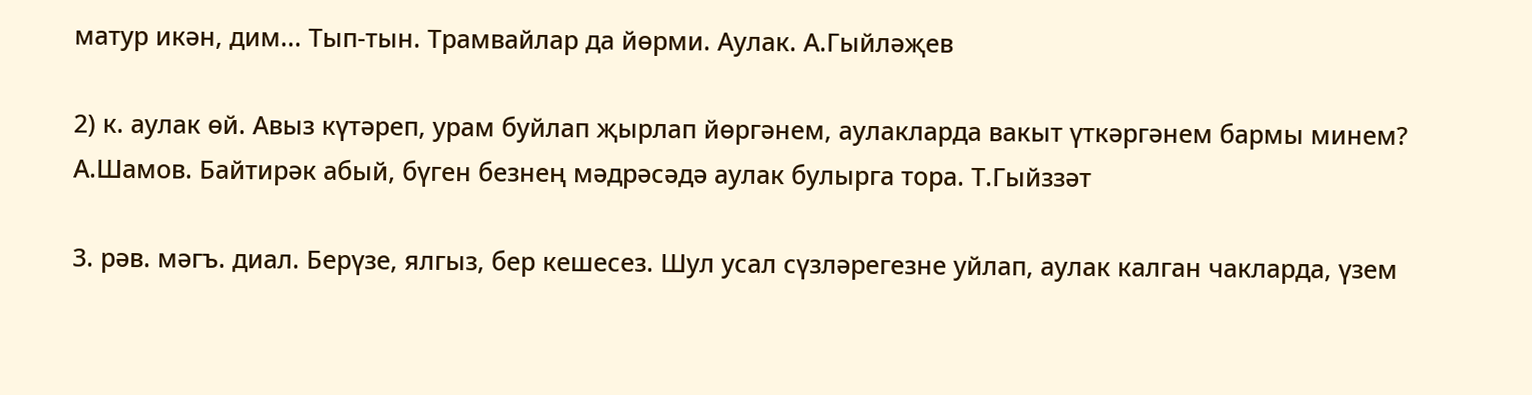матур икән, дим... Тып-тын. Трамвайлар да йөрми. Аулак. А.Гыйләҗев

2) к. аулак өй. Авыз күтәреп, урам буйлап җырлап йөргәнем, аулакларда вакыт үткәргәнем бармы минем? А.Шамов. Байтирәк абый, бүген безнең мәдрәсәдә аулак булырга тора. Т.Гыйззәт

3. рәв. мәгъ. диал. Берүзе, ялгыз, бер кешесез. Шул усал сүзләрегезне уйлап, аулак калган чакларда, үзем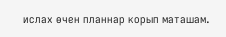ислах өчен планнар корып маташам.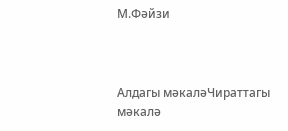М.Фәйзи



Алдагы мәкаләЧираттагы мәкалә